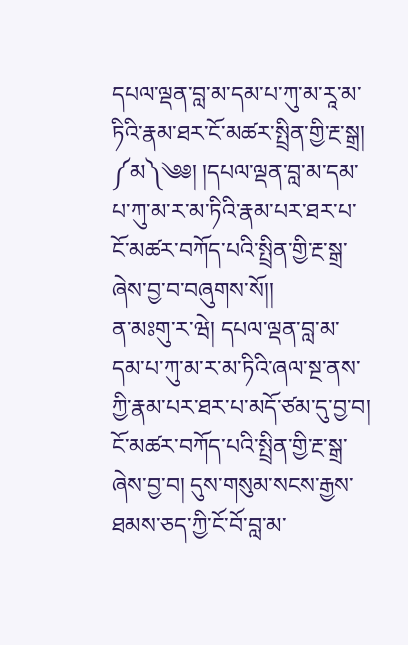དཔལ་ལྡན་བླ་མ་དམ་པ་ཀུ་མ་རཱ་མ་ཏིའི་རྣམ་ཐར་ངོ་མཚར་སྤྲིན་གྱི་རྔ་སྒྲ།
༼མ༽༄༅། །དཔལ་ལྡན་བླ་མ་དམ་པ་ཀུ་མ་ར་མ་ཏིའི་རྣམ་པར་ཐར་པ་ངོ་མཚར་བཀོད་པའི་སྤྲིན་གྱི་རྔ་སྒྲ་ཞེས་བྱ་བ་བཞུགས་སོ།།
ན་མཿགུ་ར་ཝེ། དཔལ་ལྡན་བླ་མ་དམ་པ་ཀུ་མ་ར་མ་ཏིའི་ཞལ་སྔ་ནས་ཀྱི་རྣམ་པར་ཐར་པ་མདོ་ཙམ་དུ་བྱ་བ། ངོ་མཚར་བཀོད་པའི་སྤྲིན་གྱི་རྔ་སྒྲ་ཞེས་བྱ་བ། དུས་གསུམ་སངས་རྒྱས་ཐམས་ཅད་ཀྱི་ངོ་བོ་བླ་མ་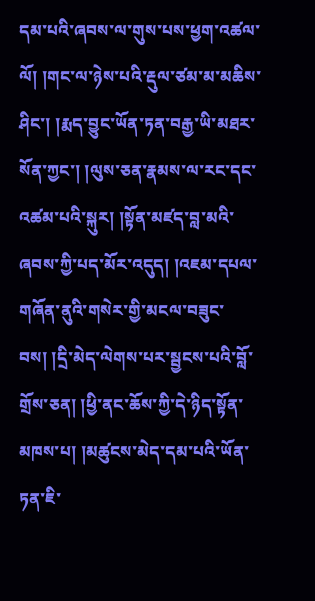དམ་པའི་ཞབས་ལ་གུས་པས་ཕྱག་འཚལ་ལོ། །གང་ལ་ཉེས་པའི་རྡུལ་ཙམ་མ་མཆིས་ཤིང་། །རྨད་བྱུང་ཡོན་ཏན་བརྒྱ་ཡི་མཐར་སོན་ཀྱང་། །ལུས་ཅན་རྣམས་ལ་རང་དང་འཚམ་པའི་སྐུར། །སྟོན་མཛད་བླ་མའི་ཞབས་ཀྱི་པད་མོར་འདུད། །འཇམ་དཔལ་གཞོན་ནུའི་གསེར་གྱི་མངལ་བཟུང་བས། །དྲི་མེད་ལེགས་པར་སྦྱངས་པའི་བློ་གྲོས་ཅན། །ཕྱི་ནང་ཆོས་ཀྱི་དེ་ཉིད་སྟོན་མཁས་པ། །མཚུངས་མེད་དམ་པའི་ཡོན་ཏན་ཇི་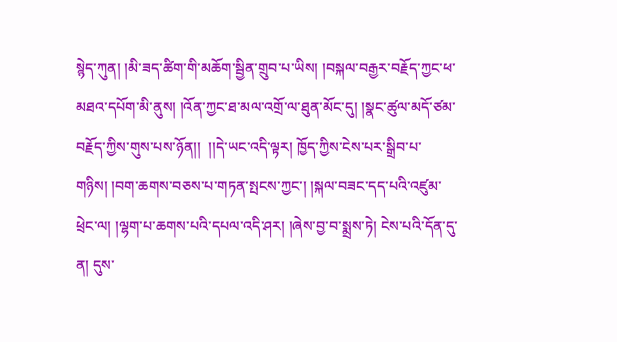སྙེད་ཀུན། །མི་ཟད་ཚིག་གི་མཆོག་སྦྱིན་གྲུབ་པ་ཡིས། །བསྐལ་བརྒྱར་བརྗོད་ཀྱང་ཕ་མཐའ་དཔོག་མི་ནུས། །འོན་ཀྱང་ཐ་མལ་འགྲོ་ལ་ཐུན་མོང་དུ། །སྣང་ཚུལ་མདོ་ཙམ་བརྗོད་ཀྱིས་གུས་པས་ཉོན།།  །།དེ་ཡང་འདི་ལྟར། ཁྱོད་ཀྱིས་ངེས་པར་སྒྲིབ་པ་གཉིས། །བག་ཆགས་བཅས་པ་གཏན་སྤངས་ཀྱང་། །སྐལ་བཟང་དད་པའི་འཛུམ་ཕྲེང་ལ། །ལྷག་པ་ཆགས་པའི་དཔལ་འདི་ཤར། །ཞེས་བྱ་བ་སྨྲས་ཏེ། ངེས་པའི་དོན་དུ་ན། དུས་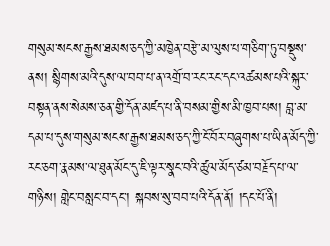གསུམ་སངས་རྒྱས་ཐམས་ཅད་ཀྱི་མཁྱེན་བརྩེ་མ་ལུས་པ་གཅིག་ཏུ་བསྡུས་ནས། སྙིགས་མའི་དུས་ལ་བབ་པ་ན་འགྲོ་བ་རང་རང་དང་འཚམས་པའི་སྐུར་བསྟན་ནས་སེམས་ཅན་གྱི་དོན་མཛད་པ་ནི་བསམ་གྱིས་མི་ཁྱབ་པས། བླ་མ་དམ་པ་དུས་གསུམ་སངས་རྒྱས་ཐམས་ཅད་ཀྱི་ངོ་བོར་བཞུགས་པ་ཡིན་མོད་ཀྱི་རང་ཅག་རྣམས་ལ་ཐུན་མོང་དུ་ཇི་ལྟར་སྣང་བའི་ཚུལ་མོད་ཙམ་བརྗོད་པ་ལ་གཉིས། གླེང་བསླང་བ་དང་། སྐབས་སུ་བབ་པའི་དོན་ནོ། །དང་པོ་ནི།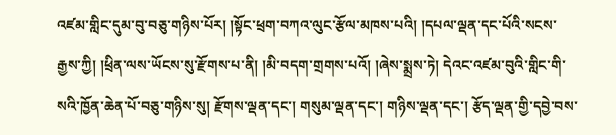འཛམ་གླིང་དུམ་བུ་བཅུ་གཉིས་པོར། །སྟོང་ཕྲག་བཀའ་ལུང་རྩོལ་མཁས་པའི། །དཔལ་ལྡན་དང་པོའི་སངས་རྒྱས་ཀྱི། །ཕྲིན་ལས་ཡོངས་སུ་རྫོགས་པ་ནི། །མི་བདག་གྲགས་པའོ། །ཞེས་སྨྲས་ཏེ། དེའང་འཛམ་བུའི་གླིང་གི་སའི་ཁྱོན་ཆེན་པོ་བཅུ་གཉིས་སུ། རྫོགས་ལྡན་དང་། གསུམ་ལྡན་དང་། གཉིས་ལྡན་དང་། རྩོད་ལྡན་གྱི་དབྱེ་བས་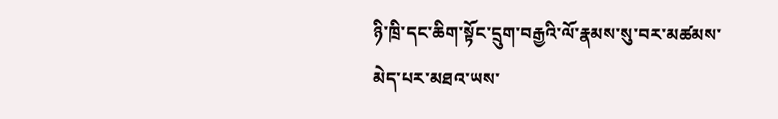ཉི་ཁྲི་དང་ཆིག་སྟོང་དྲུག་བརྒྱའི་ལོ་རྣམས་སུ་བར་མཚམས་མེད་པར་མཐའ་ཡས་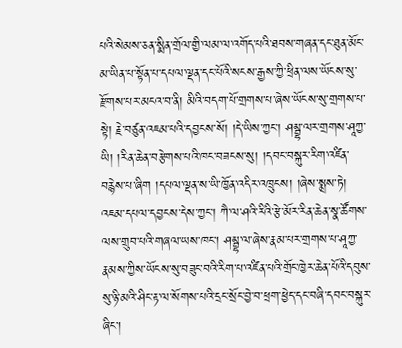པའི་སེམས་ཅན་སྨིན་གྲོལ་གྱི་ལམ་ལ་འགོད་པའི་ཐབས་གཞན་དང་ཐུན་མོང་མ་ཡིན་པ་སྟོན་པ་དཔལ་ལྡན་དང་པོའི་སངས་རྒྱས་ཀྱི་ཕྲིན་ལས་ཡོངས་སུ་རྫོགས་པར་མངའ་བ་ནི། མིའི་བདག་པོ་གྲགས་པ་ཞེས་ཡོངས་སུ་གྲགས་པ་སྟེ། རྗེ་བཙུན་འཇམ་པའི་དབྱངས་སོ། །དེ་ཡིས་ཀྱང་། ཤམྦྷ་ལར་གྲགས་ཤཱཀྱ་ཡི། །རིན་ཆེན་བརྩེགས་པའི་ཁང་བཟངས་སུ། །དབང་བསྐུར་རིག་འཛིན་བརྙེས་པ་ཞིག །དཔལ་ལྡན་ས་ཡི་ཁྱོན་འདིར་འཁྲུངས། །ཞེས་སྨྲས་ཏེ། འཇམ་དཔལ་དབྱངས་དེས་ཀྱང་། ཀཻ་ལ་ཤའི་རིའི་རྩེ་མོར་རིན་ཆེན་སྣ་ཚོགས་ལས་གྲུབ་པའི་གཞལ་ཡས་ཁང་། ཤམྦྷ་ལ་ཞེས་རྣམ་པར་གྲགས་པ་ཤཱཀྱ་རྣམས་ཀྱིས་ཡོངས་སུ་བཟུང་བའི་རིག་པ་འཛིན་པའི་གྲོང་ཁྱེར་ཆེན་པོའི་དབུས་སུ་ཉི་མའི་ཤིང་རྟ་ལ་སོགས་པའི་དྲང་སྲོང་བྱེ་བ་ཕྲག་ཕྱེད་དང་བཞི་དབང་བསྐུར་ཞིང་།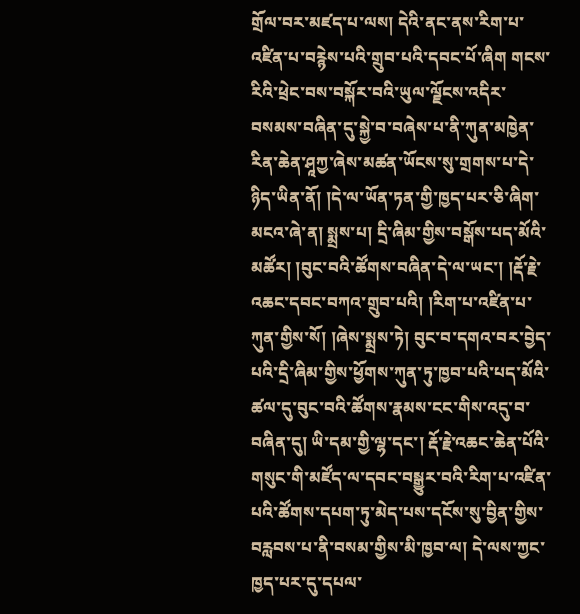གྲོལ་བར་མཛད་པ་ལས། དེའི་ནང་ནས་རིག་པ་འཛིན་པ་བརྙེས་པའི་གྲུབ་པའི་དབང་པོ་ཞིག གངས་རིའི་ཕྲེང་བས་བསྐོར་བའི་ཡུལ་ལྗོངས་འདིར་བསམས་བཞིན་དུ་སྐྱེ་བ་བཞེས་པ་ནི་ཀུན་མཁྱེན་རིན་ཆེན་ཤཱཀྱ་ཞེས་མཚན་ཡོངས་སུ་གྲགས་པ་དེ་ཉིད་ཡིན་ནོ། །དེ་ལ་ཡོན་ཏན་གྱི་ཁྱད་པར་ཅི་ཞིག་མངའ་ཞེ་ན། སྨྲས་པ། དྲི་ཞིམ་གྱིས་བསྒོས་པད་མོའི་མཚོར། །བུང་བའི་ཚོགས་བཞིན་དེ་ལ་ཡང་། །རྡོ་རྗེ་འཆང་དབང་བཀའ་གྲུབ་པའི། །རིག་པ་འཛིན་པ་ཀུན་གྱིས་སོ། །ཞེས་སྨྲས་ཏེ། བུང་བ་དགའ་བར་བྱེད་པའི་དྲི་ཞིམ་གྱིས་ཕྱོགས་ཀུན་ཏུ་ཁྱབ་པའི་པད་མོའི་ཚལ་དུ་བུང་བའི་ཚོགས་རྣམས་ངང་གིས་འདུ་བ་བཞིན་དུ། ཡི་དམ་གྱི་ལྷ་དང་། རྡོ་རྗེ་འཆང་ཆེན་པོའི་གསུང་གི་མཛོད་ལ་དབང་བསྒྱུར་བའི་རིག་པ་འཛིན་པའི་ཚོགས་དཔག་ཏུ་མེད་པས་དངོས་སུ་བྱིན་གྱིས་བརླབས་པ་ནི་བསམ་གྱིས་མི་ཁྱབ་ལ། དེ་ལས་ཀྱང་ཁྱད་པར་དུ་དཔལ་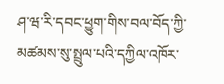ཤ་ཝ་རི་དབང་ཕྱུག་གིས་བལ་བོད་ཀྱི་མཚམས་སུ་སྤྲུལ་པའི་དཀྱིལ་འཁོར་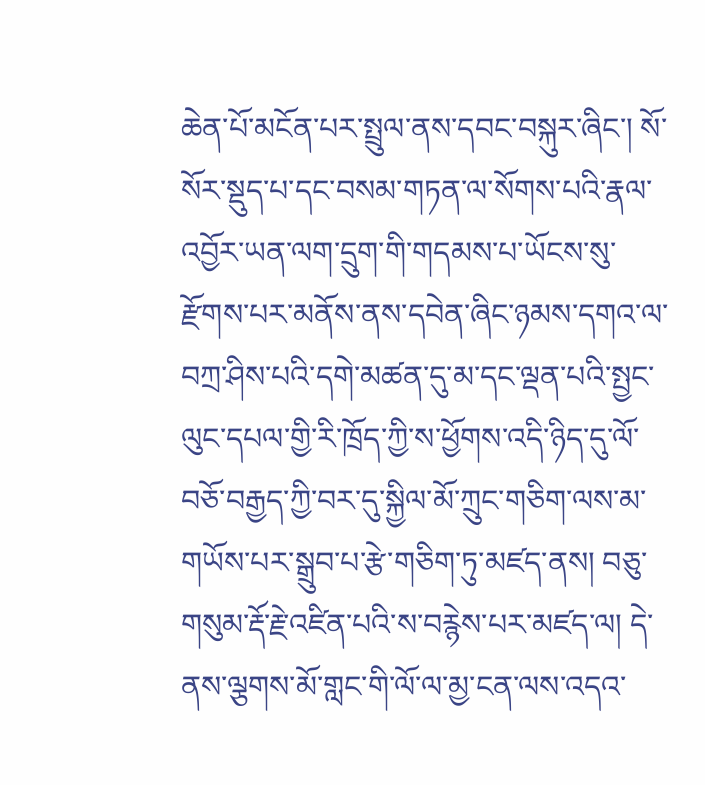ཆེན་པོ་མངོན་པར་སྤྲུལ་ནས་དབང་བསྐུར་ཞིང་། སོ་སོར་སྡུད་པ་དང་བསམ་གཏན་ལ་སོགས་པའི་རྣལ་འབྱོར་ཡན་ལག་དྲུག་གི་གདམས་པ་ཡོངས་སུ་རྫོགས་པར་མནོས་ནས་དབེན་ཞིང་ཉམས་དགའ་ལ་བཀྲ་ཤིས་པའི་དགེ་མཚན་དུ་མ་དང་ལྡན་པའི་སྤྱང་ལུང་དཔལ་གྱི་རི་ཁྲོད་ཀྱི་ས་ཕྱོགས་འདི་ཉིད་དུ་ལོ་བཅོ་བརྒྱད་ཀྱི་བར་དུ་སྐྱིལ་མོ་ཀྲུང་གཅིག་ལས་མ་གཡོས་པར་སྒྲུབ་པ་རྩེ་གཅིག་ཏུ་མཛད་ནས། བཅུ་གསུམ་རྡོ་རྗེ་འཛིན་པའི་ས་བརྙེས་པར་མཛད་ལ། དེ་ནས་ལྕགས་མོ་གླང་གི་ལོ་ལ་མྱ་ངན་ལས་འདའ་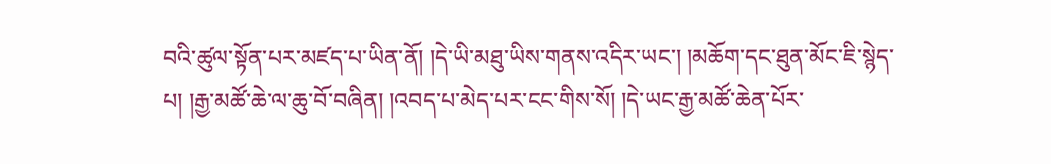བའི་ཚུལ་སྟོན་པར་མཛད་པ་ཡིན་ནོ། །དེ་ཡི་མཐུ་ཡིས་གནས་འདིར་ཡང་། །མཆོག་དང་ཐུན་མོང་ཇི་སྙེད་པ། །རྒྱ་མཚོ་ཆེ་ལ་ཆུ་བོ་བཞིན། །འབད་པ་མེད་པར་ངང་གིས་སོ། །དེ་ཡང་རྒྱ་མཚོ་ཆེན་པོར་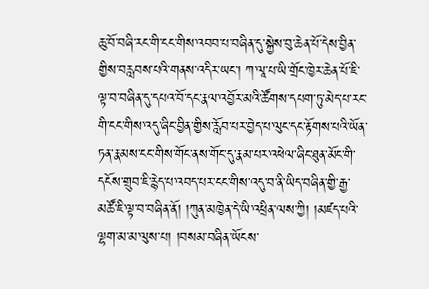ཆུ་བོ་བཞི་རང་གི་ངང་གིས་འབབ་པ་བཞིན་དུ་སྐྱེས་བུ་ཆེན་པོ་དེས་བྱིན་གྱིས་བརླབས་པའི་གནས་འདིར་ཡང་། ཀ་ལཱ་པ་ཡི་གྲོང་ཁྱེར་ཆེན་པོ་ཇི་ལྟ་བ་བཞིན་དུ་དཔའ་བོ་དང་རྣལ་འབྱོར་མའི་ཚོགས་དཔག་ཏུ་མེད་པ་རང་གི་ངང་གིས་འདུ་ཞིང་བྱིན་གྱིས་རློབ་པར་བྱེད་པ་ལུང་དང་རྟོགས་པའི་ཡོན་ཏན་རྣམས་ངང་གིས་གོང་ནས་གོང་དུ་རྣམ་པར་འཕེལ་ཞིང་ཐུན་མོང་གི་དངོས་གྲུབ་ཇི་རྙེད་པ་འབད་པར་ངང་གིས་འདུ་བ་ནི་ཡིད་བཞིན་གྱི་རྒྱ་མཚོ་ཇི་ལྟ་བ་བཞིན་ནོ། །ཀུན་མཁྱེན་དེ་ཡི་འཕྲིན་ལས་ཀྱི། །མཛད་པའི་ལྷག་མ་མ་ལུས་པ། །བསམ་བཞིན་ཡོངས་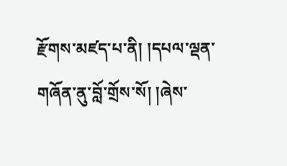རྫོགས་མཛད་པ་ནི། །དཔལ་ལྡན་གཞོན་ནུ་བློ་གྲོས་སོ། །ཞེས་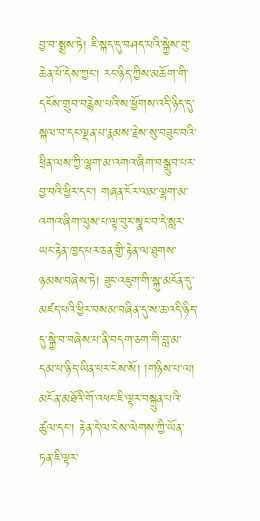བྱ་བ་སྨྲས་ཏེ། ཇི་སྐད་དུ་བཤད་པའི་སྐྱེས་བུ་ཆེན་པོ་དེས་ཀྱང་། རང་ཉིད་ཀྱིས་མཆོག་གི་དངོས་གྲུབ་བརྙེས་པའི་ས་ཕྱོགས་འདི་ཉིད་དུ་སྐལ་བ་དང་ལྡན་པ་རྣམས་རྗེས་སུ་བཟུང་བའི་ཕྲིན་ལས་ཀྱི་ལྷག་མ་འགའ་ཞིག་བསྒྲུབ་པར་བྱ་བའི་ཕྱིར་དང་། གཞན་ངོར་ལམ་ལྷག་མ་འགའ་ཞིག་ལུས་པ་ལྟ་བུར་སྣང་བ་དེ་སླར་ཡང་རྟེན་ཁྱད་པར་ཅན་གྱི་རྟེན་ལ་ཐུགས་ཉམས་བཞེས་ཏེ། ཟུང་འཇུག་གི་སྐུ་མངོན་དུ་མཛད་པའི་ཕྱིར་བསམ་བཞིན་དུ་ས་ཆ་འདི་ཉིད་དུ་སྐྱེ་བ་བཞེས་པ་ནི་བདག་ཅག་གི་བླ་མ་དམ་པ་ཉིད་ཡིན་པར་ངེས་སོ། །གཉིས་པ་ལ། མངོན་མཐོའི་གོ་འཕང་ཇི་ལྟར་བསྐྲུན་པའི་ཚུལ་དང་། རྟེན་དེ་ལ་ངེས་ལེགས་ཀྱི་ཡོན་ཏན་ཇི་ལྟར་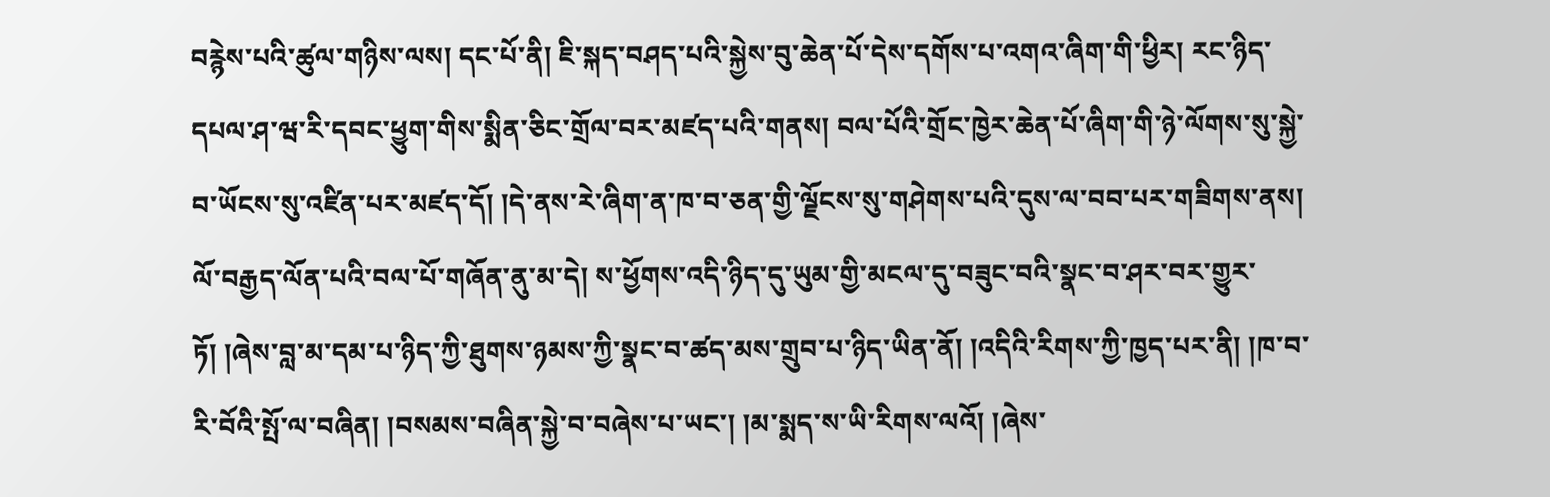བརྙེས་པའི་ཚུལ་གཉིས་ལས། དང་པོ་ནི། ཇི་སྐད་བཤད་པའི་སྐྱེས་བུ་ཆེན་པོ་དེས་དགོས་པ་འགའ་ཞིག་གི་ཕྱིར། རང་ཉིད་དཔལ་ཤ་ཝ་རི་དབང་ཕྱུག་གིས་སྨིན་ཅིང་གྲོལ་བར་མཛད་པའི་གནས། བལ་པོའི་གྲོང་ཁྱེར་ཆེན་པོ་ཞིག་གི་ཉེ་ལོགས་སུ་སྐྱེ་བ་ཡོངས་སུ་འཛིན་པར་མཛད་དོ། །དེ་ནས་རེ་ཞིག་ན་ཁ་བ་ཅན་གྱི་ལྗོངས་སུ་གཤེགས་པའི་དུས་ལ་བབ་པར་གཟིགས་ནས། ལོ་བརྒྱད་ལོན་པའི་བལ་པོ་གཞོན་ནུ་མ་དེ། ས་ཕྱོགས་འདི་ཉིད་དུ་ཡུམ་གྱི་མངལ་དུ་བཟུང་བའི་སྣང་བ་ཤར་བར་གྱུར་ཏོ། །ཞེས་བླ་མ་དམ་པ་ཉིད་ཀྱི་ཐུགས་ཉམས་ཀྱི་སྣང་བ་ཚད་མས་གྲུབ་པ་ཉིད་ཡིན་ནོ། །འདིའི་རིགས་ཀྱི་ཁྱད་པར་ནི། །ཁ་བ་རི་བོའི་སྤོ་ལ་བཞིན། །བསམས་བཞིན་སྐྱེ་བ་བཞེས་པ་ཡང་། །མ་སྨད་ས་ཡི་རིགས་ལའོ། །ཞེས་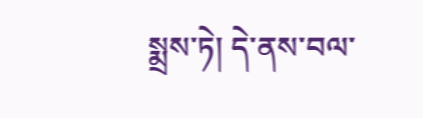སྨྲས་ཏེ། དེ་ནས་བལ་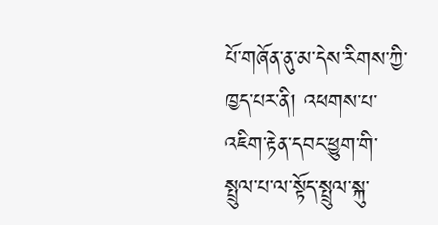པོ་གཞོན་ནུ་མ་དེས་རིགས་ཀྱི་ཁྱད་པར་ནི། འཕགས་པ་འཇིག་རྟེན་དབང་ཕྱུག་གི་སྤྲུལ་པ་ལ་སྟོད་སྤྲུལ་སྐུ་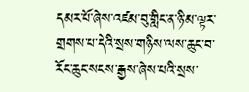དམར་པོ་ཞེས་འཛམ་བུ་གླིང་ན་ཉི་མ་ལྟར་གྲགས་པ་དེའི་སྲས་གཉིས་ལས་ཆུང་བ་རོང་ཆུང་སངས་རྒྱས་ཞེས་པའི་སྲས་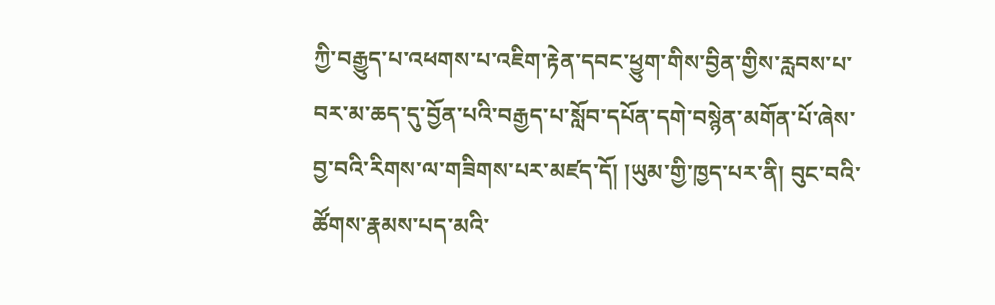ཀྱི་བརྒྱུད་པ་འཕགས་པ་འཇིག་རྟེན་དབང་ཕྱུག་གིས་བྱིན་གྱིས་རླབས་པ་བར་མ་ཆད་དུ་བྱོན་པའི་བརྒྱད་པ་སློབ་དཔོན་དགེ་བསྙེན་མགོན་པོ་ཞེས་བྱ་བའི་རིགས་ལ་གཟིགས་པར་མཛད་དོ། །ཡུམ་གྱི་ཁྱད་པར་ནི། བུང་བའི་ཚོགས་རྣམས་པད་མའི་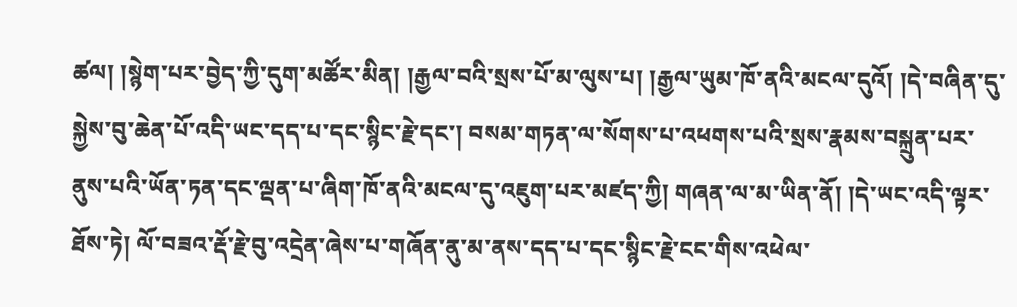ཚལ། །སྙེག་པར་བྱེད་ཀྱི་དུག་མཚོར་མིན། །རྒྱལ་བའི་སྲས་པོ་མ་ལུས་པ། །རྒྱལ་ཡུམ་ཁོ་ནའི་མངལ་དུའོ། །དེ་བཞིན་དུ་སྐྱེས་བུ་ཆེན་པོ་འདི་ཡང་དད་པ་དང་སྙིང་རྗེ་དང་། བསམ་གཏན་ལ་སོགས་པ་འཕགས་པའི་སྲས་རྣམས་བསྐྲུན་པར་ནུས་པའི་ཡོན་ཏན་དང་ལྡན་པ་ཞིག་ཁོ་ནའི་མངལ་དུ་འཇུག་པར་མཛད་ཀྱི། གཞན་ལ་མ་ཡིན་ནོ། །དེ་ཡང་འདི་ལྟར་ཐོས་ཏེ། ལོ་བཟའ་རྡོ་རྗེ་བུ་འདྲེན་ཞེས་པ་གཞོན་ནུ་མ་ནས་དད་པ་དང་སྙིང་རྗེ་ངང་གིས་འཕེལ་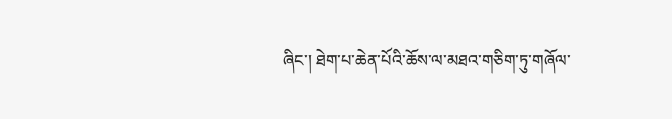ཞིང་། ཐེག་པ་ཆེན་པོའི་ཆོས་ལ་མཐའ་གཅིག་ཏུ་གཞོལ་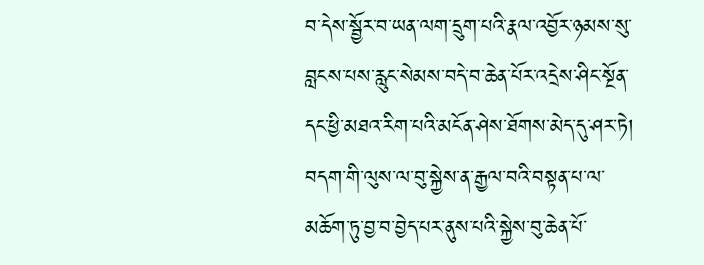བ་དེས་སྦྱོར་བ་ཡན་ལག་དྲུག་པའི་རྣལ་འབྱོར་ཉམས་སུ་བླངས་པས་རླུང་སེམས་བདེ་བ་ཆེན་པོར་འདྲེས་ཤིང་སྔོན་དང་ཕྱི་མཐའ་རིག་པའི་མངོན་ཤེས་ཐོགས་མེད་དུ་ཤར་ཏེ། བདག་གི་ལུས་ལ་བུ་སྐྱེས་ན་རྒྱལ་བའི་བསྟན་པ་ལ་མཆོག་ཏུ་བྱ་བ་བྱེད་པར་ནུས་པའི་སྐྱེས་བུ་ཆེན་པོ་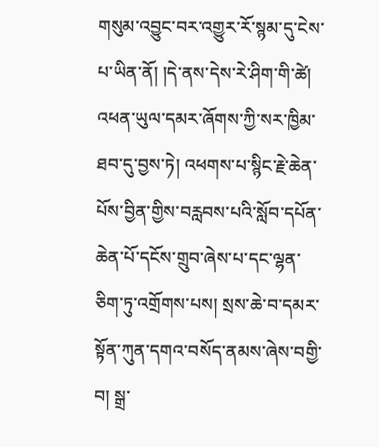གསུམ་འབྱུང་བར་འགྱུར་རོ་སྙམ་དུ་ངེས་པ་ཡིན་ནོ། །དེ་ནས་དེས་རེ་ཤིག་གི་ཚེ། འཕན་ཡུལ་དམར་ཞོགས་ཀྱི་སར་ཁྱིམ་ཐབ་དུ་བྱས་ཏེ། འཕགས་པ་སྙིང་རྗེ་ཆེན་པོས་བྱིན་གྱིས་བརླབས་པའི་སློབ་དཔོན་ཆེན་པོ་དངོས་གྲུབ་ཞེས་པ་དང་ལྷན་ཅིག་ཏུ་འགྲོགས་པས། སྲས་ཆེ་བ་དམར་སྟོན་ཀུན་དགའ་བསོད་ནམས་ཞེས་བགྱི་བ། སྒྲ་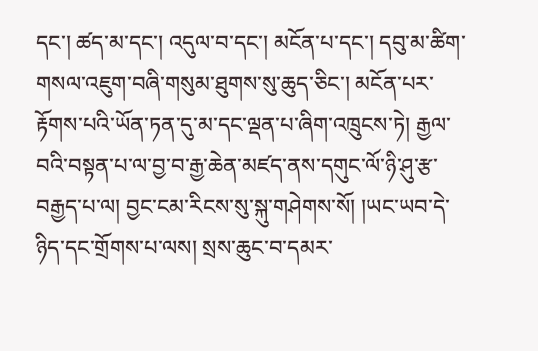དང་། ཚད་མ་དང་། འདུལ་བ་དང་། མངོན་པ་དང་། དབུ་མ་ཚིག་གསལ་འཇུག་བཞི་གསུམ་ཐུགས་སུ་ཆུད་ཅིང་། མངོན་པར་རྟོགས་པའི་ཡོན་ཏན་དུ་མ་དང་ལྡན་པ་ཞིག་འཁྲུངས་ཏེ། རྒྱལ་བའི་བསྟན་པ་ལ་བྱ་བ་རྒྱ་ཆེན་མཛད་ནས་དགུང་ལོ་ཉི་ཤུ་རྩ་བརྒྱད་པ་ལ། བྱང་ངམ་རིངས་སུ་སྐུ་གཤེགས་སོ། །ཡང་ཡབ་དེ་ཉིད་དང་གྲོགས་པ་ལས། སྲས་ཆུང་བ་དམར་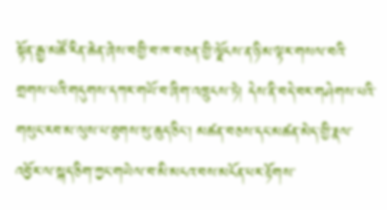སྟོན་རྒྱ་མཚོ་རིན་ཆེན་ཞེས་བགྱི་བ་ཁ་བ་ཅན་གྱི་ལྗོངས་ན་ཉི་མ་ལྟར་གསལ་བའི་གྲགས་པའི་གདུགས་དཀར་གཡོ་བ་ཞིག་འཁྲུངས་ཏེ། དེས་ནི་བདེ་བར་གཤེགས་པའི་གསུང་རབ་མ་ལུས་པ་ཐུགས་སུ་ཆུད་ཅིང་། མཚན་བཅས་དང་མཚན་མེད་གྱི་རྣལ་འབྱོར་ལ་སྐད་ཅིག་ཀྱང་གཡེལ་བ་མི་མངའ་བས་མངོན་པར་རྟོགས་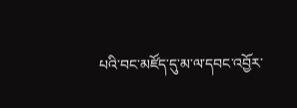པའི་བང་མཛོད་དུ་མ་ལ་དབང་འབྱོར་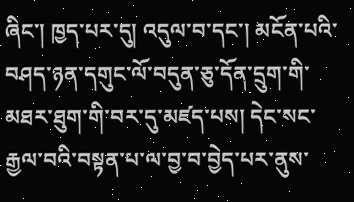ཞིང་། ཁྱད་པར་དུ། འདུལ་བ་དང་། མངོན་པའི་བཤད་ཉན་དགུང་ལོ་བདུན་ཅུ་དོན་དྲུག་གི་མཐར་ཐུག་གི་བར་དུ་མཛད་པས། དེང་སང་རྒྱལ་བའི་བསྟན་པ་ལ་བྱ་བ་བྱེད་པར་ནུས་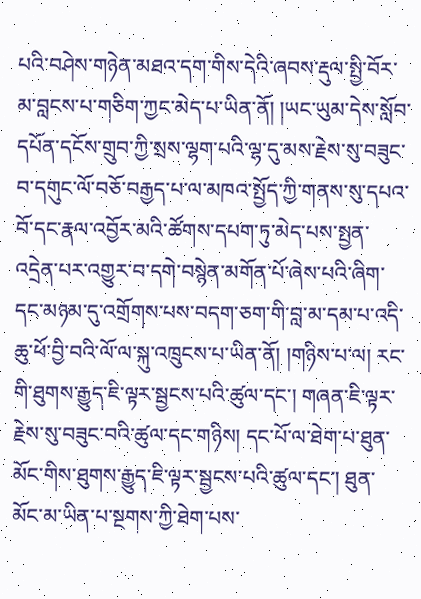པའི་བཤེས་གཉེན་མཐའ་དག་གིས་དེའི་ཞབས་རྡུལ་སྤྱི་བོར་མ་བླངས་པ་གཅིག་ཀྱང་མེད་པ་ཡིན་ནོ། །ཡང་ཡུམ་དེས་སློབ་དཔོན་དངོས་གྲུབ་ཀྱི་སྲས་ལྷག་པའི་ལྷ་དུ་མས་རྗེས་སུ་བཟུང་བ་དགུང་ལོ་བཅོ་བརྒྱད་པ་ལ་མཁའ་སྤྱོད་ཀྱི་གནས་སུ་དཔའ་བོ་དང་རྣལ་འབྱོར་མའི་ཚོགས་དཔག་ཏུ་མེད་པས་སྤྱན་འདྲེན་པར་འགྱུར་བ་དགེ་བསྙེན་མགོན་པོ་ཞེས་པའི་ཞིག་དང་མཉམ་དུ་འགྲོགས་པས་བདག་ཅག་གི་བླ་མ་དམ་པ་འདི་ཆུ་ཕོ་བྱི་བའི་ལོ་ལ་སྐུ་འཁྲུངས་པ་ཡིན་ནོ། །གཉིས་པ་ལ། རང་གི་ཐུགས་རྒྱུད་ཇི་ལྟར་སྦྱངས་པའི་ཚུལ་དང་། གཞན་ཇི་ལྟར་རྗེས་སུ་བཟུང་བའི་ཚུལ་དང་གཉིས། དང་པོ་ལ་ཐེག་པ་ཐུན་མོང་གིས་ཐུགས་རྒྱུད་ཇི་ལྟར་སྦྱངས་པའི་ཚུལ་དང་། ཐུན་མོང་མ་ཡིན་པ་སྔགས་ཀྱི་ཐེག་པས་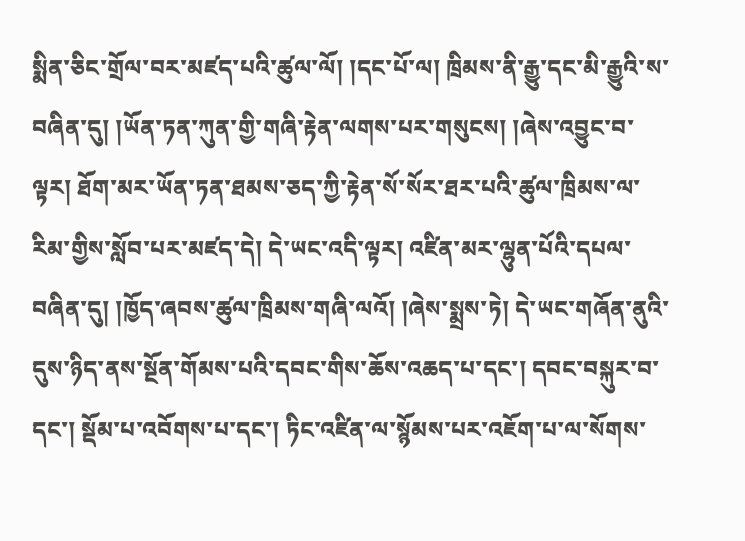སྨིན་ཅིང་གྲོལ་བར་མཛད་པའི་ཚུལ་ལོ། །དང་པོ་ལ། ཁྲིམས་ནི་རྒྱུ་དང་མི་རྒྱུའི་ས་བཞིན་དུ། །ཡོན་ཏན་ཀུན་གྱི་གཞི་རྟེན་ལགས་པར་གསུངས། །ཞེས་འབྱུང་བ་ལྟར། ཐོག་མར་ཡོན་ཏན་ཐམས་ཅད་ཀྱི་རྟེན་སོ་སོར་ཐར་པའི་ཚུལ་ཁྲིམས་ལ་རིམ་གྱིས་སློབ་པར་མཛད་དེ། དེ་ཡང་འདི་ལྟར། འཛིན་མར་ལྷུན་པོའི་དཔལ་བཞིན་དུ། །ཁྱོད་ཞབས་ཚུལ་ཁྲིམས་གཞི་ལའོ། །ཞེས་སྨྲས་ཏེ། དེ་ཡང་གཞོན་ནུའི་དུས་ཉིད་ནས་སྔོན་གོམས་པའི་དབང་གིས་ཆོས་འཆད་པ་དང་། དབང་བསྐུར་བ་དང་། སྡོམ་པ་འབོགས་པ་དང་། ཏིང་འཛིན་ལ་སྙོམས་པར་འཇོག་པ་ལ་སོགས་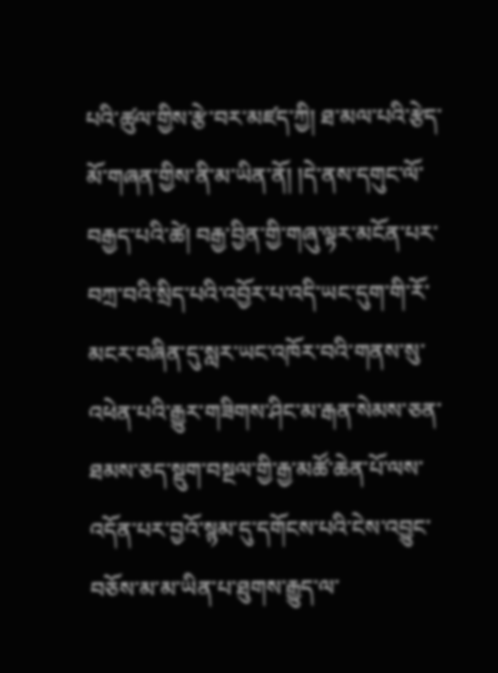པའི་ཚུལ་གྱིས་རྩེ་བར་མཛད་ཀྱི། ཐ་མལ་པའི་རྩེད་མོ་གཞན་གྱིས་ནི་མ་ཡིན་ནོ། །དེ་ནས་དགུང་ལོ་བརྒྱད་པའི་ཚེ། བརྒྱ་བྱིན་གྱི་གཞུ་ལྟར་མངོན་པར་བཀྲ་བའི་སྲིད་པའི་འབྱོར་པ་འདི་ཡང་དུག་གི་རོ་མངར་བཞིན་དུ་སླར་ཡང་འཁོར་བའི་གནས་སུ་འཕེན་པའི་རྒྱུར་གཟིགས་ཤིང་མ་རྒན་སེམས་ཅན་ཐམས་ཅད་སྡུག་བསྔལ་གྱི་རྒྱ་མཚོ་ཆེན་པོ་ལས་འདོན་པར་བྱའོ་སྙམ་དུ་དགོངས་པའི་ངེས་འབྱུང་བཅོས་མ་མ་ཡིན་པ་ཐུགས་རྒྱུད་ལ་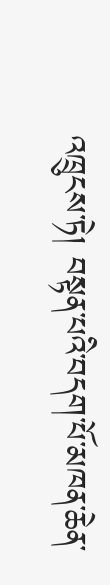འཁྲུངས་ཏེ། བསྟན་པའི་བདག་པོ་མཁན་ཆེན་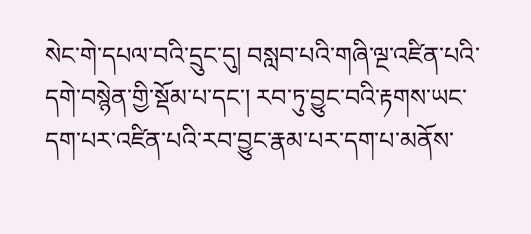སེང་གེ་དཔལ་བའི་དྲུང་དུ། བསླབ་པའི་གཞི་ལྔ་འཛིན་པའི་དགེ་བསྙེན་གྱི་སྡོམ་པ་དང་། རབ་ཏུ་བྱུང་བའི་རྟགས་ཡང་དག་པར་འཛིན་པའི་རབ་བྱུང་རྣམ་པར་དག་པ་མནོས་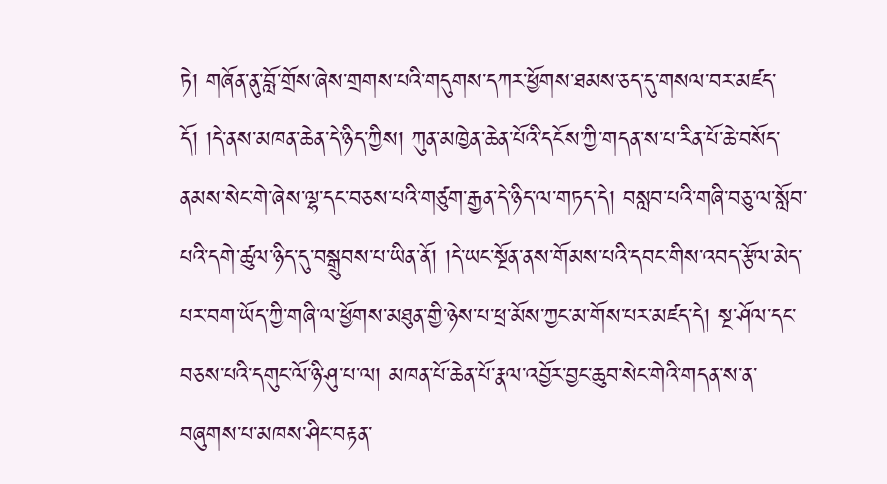ཏེ། གཞོན་ནུ་བློ་གྲོས་ཞེས་གྲགས་པའི་གདུགས་དཀར་ཕྱོགས་ཐམས་ཅད་དུ་གསལ་བར་མཛད་དོ། །དེ་ནས་མཁན་ཆེན་དེ་ཉིད་ཀྱིས། ཀུན་མཁྱེན་ཆེན་པོའི་དངོས་ཀྱི་གདན་ས་པ་རིན་པོ་ཆེ་བསོད་ནམས་སེང་གེ་ཞེས་ལྷ་དང་བཅས་པའི་གཙུག་རྒྱན་དེ་ཉིད་ལ་གཏད་དེ། བསླབ་པའི་གཞི་བཅུ་ལ་སློབ་པའི་དགེ་ཚུལ་ཉིད་དུ་བསྒྲུབས་པ་ཡིན་ནོ། །དེ་ཡང་སྔོན་ནས་གོམས་པའི་དབང་གིས་འབད་རྩོལ་མེད་པར་བག་ཡོད་ཀྱི་གཞི་ལ་ཕྱོགས་མཐུན་གྱི་ཉེས་པ་ཕྲ་མོས་ཀྱང་མ་གོས་པར་མཛད་དེ། སྔ་ཤོལ་དང་བཅས་པའི་དགུང་ལོ་ཉི་ཤུ་པ་ལ། མཁན་པོ་ཆེན་པོ་རྣལ་འབྱོར་བྱང་ཆུབ་སེང་གེའི་གདན་ས་ན་བཞུགས་པ་མཁས་ཤིང་བརྟན་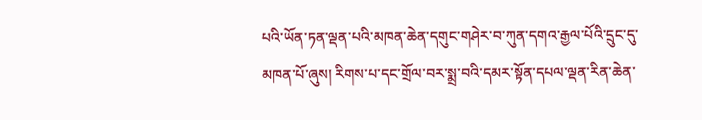པའི་ཡོན་ཏན་ལྡན་པའི་མཁན་ཆེན་དགུང་གཤེར་བ་ཀུན་དགའ་རྒྱལ་པོའི་དྲུང་དུ་མཁན་པོ་ཞུས། རིགས་པ་དང་གྲོལ་བར་སྨྲ་བའི་དམར་སྟོན་དཔལ་ལྡན་རིན་ཆེན་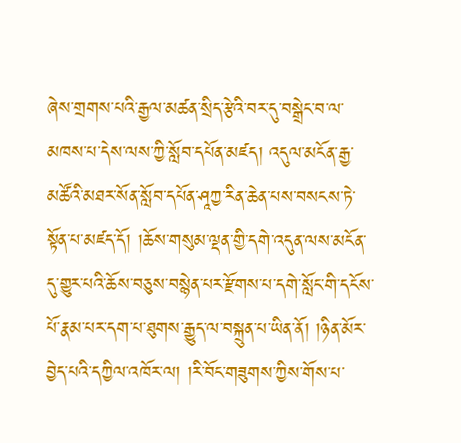ཞེས་གྲགས་པའི་རྒྱལ་མཚན་སྲིད་རྩེའི་བར་དུ་བསྒྲེང་བ་ལ་མཁས་པ་དེས་ལས་ཀྱི་སློབ་དཔོན་མཛད། འདུལ་མངོན་རྒྱ་མཚོའི་མཐར་སོན་སློབ་དཔོན་ཤཱཀྱ་རིན་ཆེན་པས་བསངས་ཏེ་སྟོན་པ་མཛད་དོ། །ཆོས་གསུམ་ལྡན་གྱི་དགེ་འདུན་ལས་མངོན་དུ་གྱུར་པའི་ཆོས་བཅུས་བསྙེན་པར་རྫོགས་པ་དགེ་སློང་གི་དངོས་པོ་རྣམ་པར་དག་པ་ཐུགས་རྒྱུད་ལ་བསྐྲུན་པ་ཡིན་ནོ། །ཉིན་མོར་བྱེད་པའི་དཀྱིལ་འཁོར་ལ། །རི་བོང་གཟུགས་ཀྱིས་གོས་པ་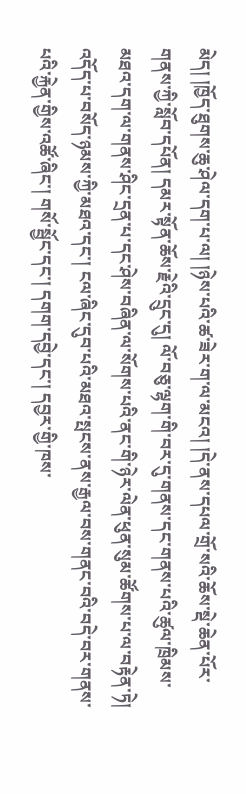མེད། །ཁྱོད་ཐུགས་ཆུ་ཤེལ་དག་པ་ལ། །ཉེས་པའི་ཚ་ཟེར་ག་ལ་མངའ། །དེ་ནས་དཔལ་གྲོ་སའི་ཆོས་སྡེ་ཆེན་པོར་གནས་ཀྱི་སློབ་དཔོན། དམར་སྟོན་ཆོས་རྗེའི་དྲུང་དུ། ལོ་བཅུ་ལྷག་གི་བར་དུ་གནས་དང་གནས་པའི་ཚུལ་ཁྲིམས་མཐའ་དག་ལ་གནས་ཤིང་དྲན་པ་དང་ཤེས་བཞིན་ལ་སོགས་པའི་ནང་གི་ཉེར་ལེན་ཕུན་སུམ་ཚོགས་པ་ལ་བརྟེན་ཏེ། འདོད་པ་བསོད་ཉམས་ཀྱི་མཐའ་དང་། ངལ་ཞིང་དུབ་པའི་མཐའ་སྤངས་ནས་རྒྱལ་བས་གནང་བའི་བདེ་བར་གནས་པའི་རྐྱེན་གྱིས་འཚོ་ཞིང་། གསོ་སྦྱོང་དང་། དགག་དབྱེ་དང་། དབྱར་གྱི་ཁས་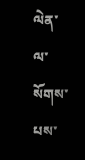ལེན་ལ་སོགས་པས་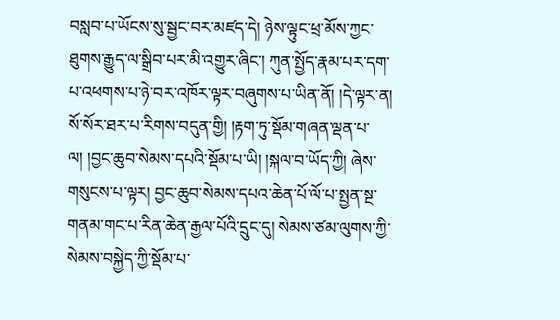བསླབ་པ་ཡོངས་སུ་སྦྱང་བར་མཛད་དེ། ཉེས་ལྟུང་ཕྲ་མོས་ཀྱང་ཐུགས་རྒྱུད་ལ་སྒྲིབ་པར་མི་འགྱུར་ཞིང་། ཀུན་སྤྱོད་རྣམ་པར་དག་པ་འཕགས་པ་ཉེ་བར་འཁོར་ལྟར་བཞུགས་པ་ཡིན་ནོ། །དེ་ལྟར་ན། སོ་སོར་ཐར་པ་རིགས་བདུན་གྱི། །རྟག་ཏུ་སྡོམ་གཞན་ལྡན་པ་ལ། །བྱང་ཆུབ་སེམས་དཔའི་སྡོམ་པ་ཡི། །སྐལ་བ་ཡོད་ཀྱི། ཞེས་གསུངས་པ་ལྟར། བྱང་ཆུབ་སེམས་དཔའ་ཆེན་པོ་ལོ་པ་སྤྱན་སྔ་གནམ་གང་པ་རིན་ཆེན་རྒྱལ་པོའི་དྲུང་དུ། སེམས་ཙམ་ལུགས་ཀྱི་སེམས་བསྐྱེད་ཀྱི་སྡོམ་པ་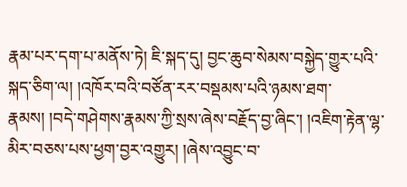རྣམ་པར་དག་པ་མནོས་ཏེ། ཇི་སྐད་དུ། བྱང་ཆུབ་སེམས་བསྐྱེད་གྱུར་པའི་སྐད་ཅིག་ལ། །འཁོར་བའི་བཙོན་རར་བསྡམས་པའི་ཉམས་ཐག་རྣམས། །བདེ་གཤེགས་རྣམས་ཀྱི་སྲས་ཞེས་བརྗོད་བྱ་ཞིང་། །འཇིག་རྟེན་ལྷ་མིར་བཅས་པས་ཕྱག་བྱར་འགྱུར། །ཞེས་འབྱུང་བ་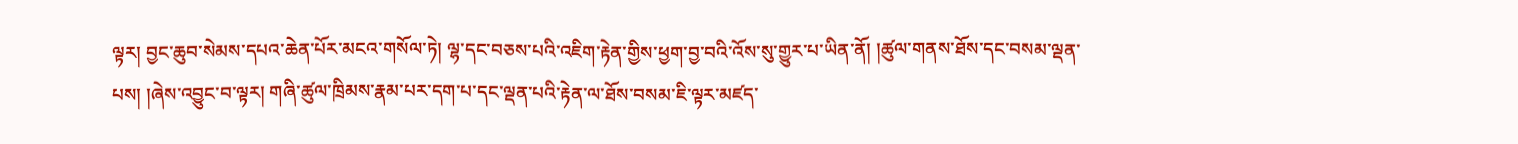ལྟར། བྱང་ཆུབ་སེམས་དཔའ་ཆེན་པོར་མངའ་གསོལ་ཏེ། ལྷ་དང་བཅས་པའི་འཇིག་རྟེན་གྱིས་ཕྱག་བྱ་བའི་འོས་སུ་གྱུར་པ་ཡིན་ནོ། །ཚུལ་གནས་ཐོས་དང་བསམ་ལྡན་པས། །ཞེས་འབྱུང་བ་ལྟར། གཞི་ཚུལ་ཁྲིམས་རྣམ་པར་དག་པ་དང་ལྡན་པའི་རྟེན་ལ་ཐོས་བསམ་ཇི་ལྟར་མཛད་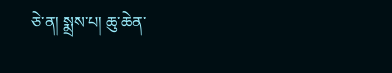ཅེ་ན། སྨྲས་པ། ཆུ་ཆེན་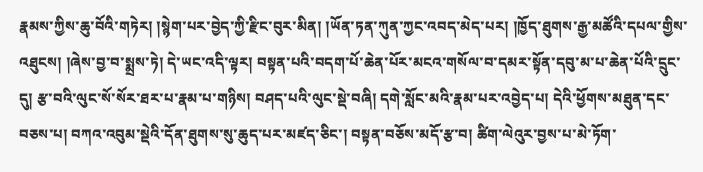རྣམས་ཀྱིས་ཆུ་བོའི་གཏེར། །སྙེག་པར་བྱེད་ཀྱི་རྫིང་བུར་མིན། །ཡོན་ཏན་ཀུན་ཀྱང་འབད་མེད་པར། །ཁྱོད་ཐུགས་རྒྱ་མཚོའི་དཔལ་གྱིས་འཐུངས། །ཞེས་བྱ་བ་སྨྲས་ཏེ། དེ་ཡང་འདི་ལྟར། བསྟན་པའི་བདག་པོ་ཆེན་པོར་མངའ་གསོལ་བ་དམར་སྟོན་དབུ་མ་པ་ཆེན་པོའི་དྲུང་དུ། རྩ་བའི་ལུང་སོ་སོར་ཐར་པ་རྣམ་པ་གཉིས། བཤད་པའི་ལུང་སྡེ་བཞི། དགེ་སློང་མའི་རྣམ་པར་འབྱེད་པ། དེའི་ཕྱོགས་མཐུན་དང་བཅས་པ། བཀའ་འབུམ་སྡེའི་དོན་ཐུགས་སུ་ཆུད་པར་མཛད་ཅིང་། བསྟན་བཅོས་མདོ་རྩ་བ། ཚིག་ལེའུར་བྱས་པ་མེ་ཏོག་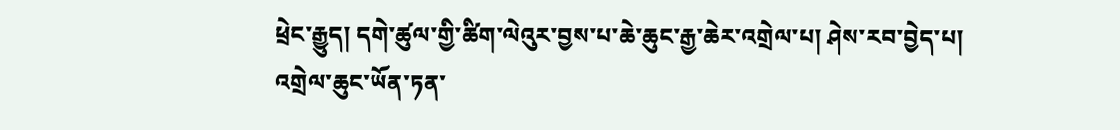ཕྲེང་རྒྱུད། དགེ་ཚུལ་གྱི་ཚིག་ལེའུར་བྱས་པ་ཆེ་ཆུང་རྒྱ་ཆེར་འགྲེལ་པ། ཤེས་རབ་བྱེད་པ། འགྲེལ་ཆུང་ཡོན་ཏན་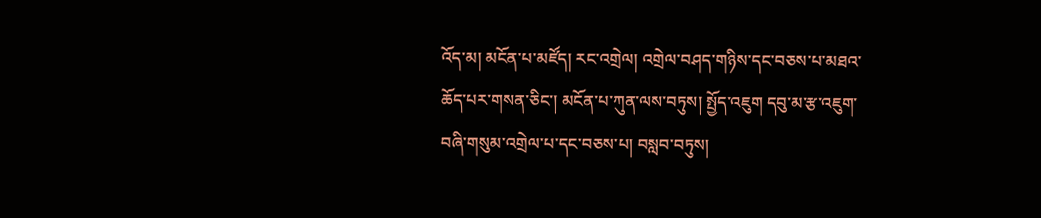འོད་མ། མངོན་པ་མཛོད། རང་འགྲེལ། འགྲེལ་བཤད་གཉིས་དང་བཅས་པ་མཐའ་ཆོད་པར་གསན་ཅིང་། མངོན་པ་ཀུན་ལས་བཏུས། སྤྱོད་འཇུག དབུ་མ་རྩ་འཇུག་བཞི་གསུམ་འགྲེལ་པ་དང་བཅས་པ། བསླབ་བཏུས།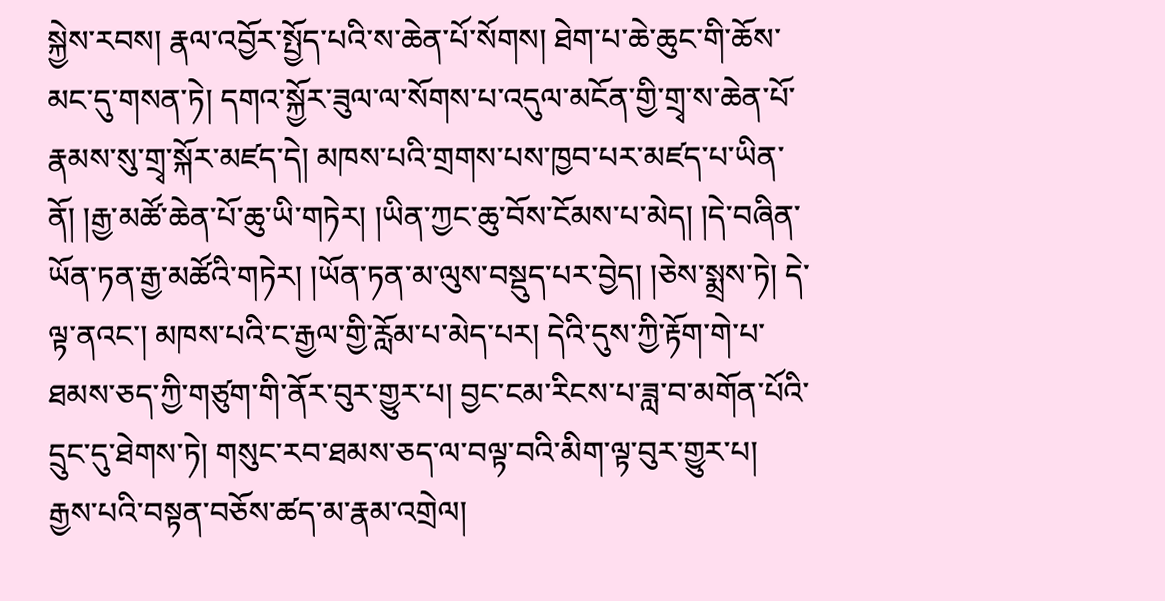སྐྱེས་རབས། རྣལ་འབྱོར་སྤྱོད་པའི་ས་ཆེན་པོ་སོགས། ཐེག་པ་ཆེ་ཆུང་གི་ཆོས་མང་དུ་གསན་ཏེ། དགའ་སྐྱོར་ཟུལ་ལ་སོགས་པ་འདུལ་མངོན་གྱི་གྲྭ་ས་ཆེན་པོ་རྣམས་སུ་གྲྭ་སྐོར་མཛད་དེ། མཁས་པའི་གྲགས་པས་ཁྱབ་པར་མཛད་པ་ཡིན་ནོ། །རྒྱ་མཚོ་ཆེན་པོ་ཆུ་ཡི་གཏེར། །ཡིན་ཀྱང་ཆུ་བོས་ངོམས་པ་མེད། །དེ་བཞིན་ཡོན་ཏན་རྒྱ་མཚོའི་གཏེར། །ཡོན་ཏན་མ་ལུས་བསྡུད་པར་བྱེད། །ཅེས་སྨྲས་ཏེ། དེ་ལྟ་ནའང་། མཁས་པའི་ང་རྒྱལ་གྱི་རློམ་པ་མེད་པར། དེའི་དུས་ཀྱི་རྟོག་གེ་པ་ཐམས་ཅད་ཀྱི་གཙུག་གི་ནོར་བུར་གྱུར་པ། བྱང་ངམ་རིངས་པ་ཟླ་བ་མགོན་པོའི་དྲུང་དུ་ཐེགས་ཏེ། གསུང་རབ་ཐམས་ཅད་ལ་བལྟ་བའི་མིག་ལྟ་བུར་གྱུར་པ། རྒྱས་པའི་བསྟན་བཅོས་ཚད་མ་རྣམ་འགྲེལ།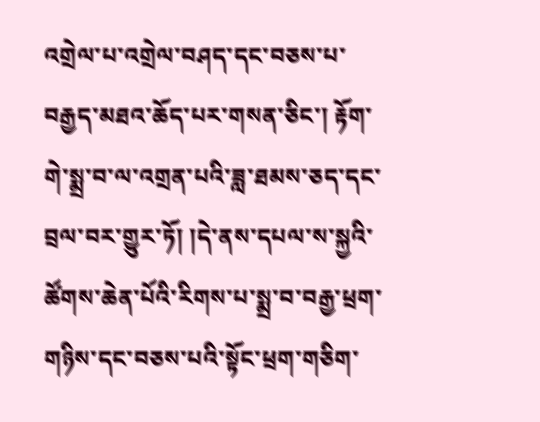འགྲེལ་པ་འགྲེལ་བཤད་དང་བཅས་པ་བརྒྱད་མཐའ་ཆོད་པར་གསན་ཅིང་། རྟོག་གེ་སྨྲ་བ་ལ་འགྲན་པའི་ཟླ་ཐམས་ཅད་དང་བྲལ་བར་གྱུར་ཏོ། །དེ་ནས་དཔལ་ས་སྐྱའི་ཚོགས་ཆེན་པོའི་རིགས་པ་སྨྲ་བ་བརྒྱ་ཕྲག་གཉིས་དང་བཅས་པའི་སྟོང་ཕྲག་གཅིག་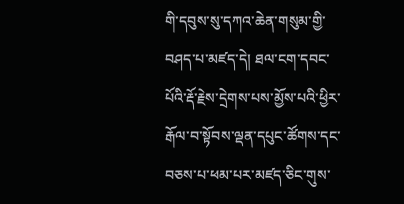གི་དབུས་སུ་དཀའ་ཆེན་གསུམ་གྱི་བཤད་པ་མཛད་དེ། ཐལ་ངག་དབང་པོའི་རྡོ་རྗེས་དྲེགས་པས་མྱོས་པའི་ཕྱིར་རྒོལ་བ་སྟོབས་ལྡན་དཔུང་ཚོགས་དང་བཅས་པ་ཕམ་པར་མཛད་ཅིང་གུས་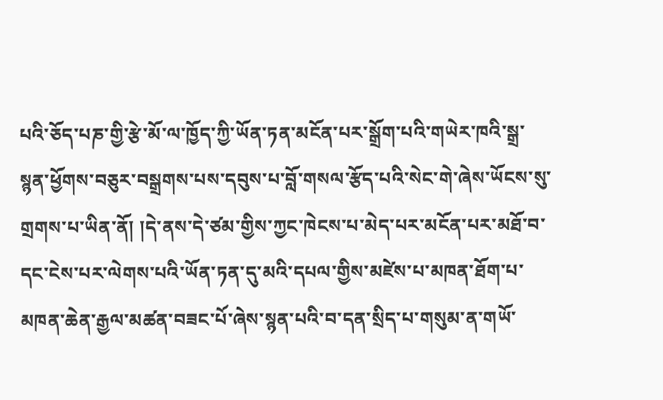པའི་ཅོད་པཎ་གྱི་རྩེ་མོ་ལ་ཁྱོད་ཀྱི་ཡོན་ཏན་མངོན་པར་སྒྲོག་པའི་གཡེར་ཁའི་སྒྲ་སྙན་ཕྱོགས་བཅུར་བསྒྲགས་པས་དབུས་པ་བློ་གསལ་རྩོད་པའི་སེང་གེ་ཞེས་ཡོངས་སུ་གྲགས་པ་ཡིན་ནོ། །དེ་ནས་དེ་ཙམ་གྱིས་ཀྱང་ཁེངས་པ་མེད་པར་མངོན་པར་མཐོ་བ་དང་ངེས་པར་ལེགས་པའི་ཡོན་ཏན་དུ་མའི་དཔལ་གྱིས་མཛེས་པ་མཁན་ཐོག་པ་མཁན་ཆེན་རྒྱལ་མཚན་བཟང་པོ་ཞེས་སྙན་པའི་བ་དན་སྲིད་པ་གསུམ་ན་གཡོ་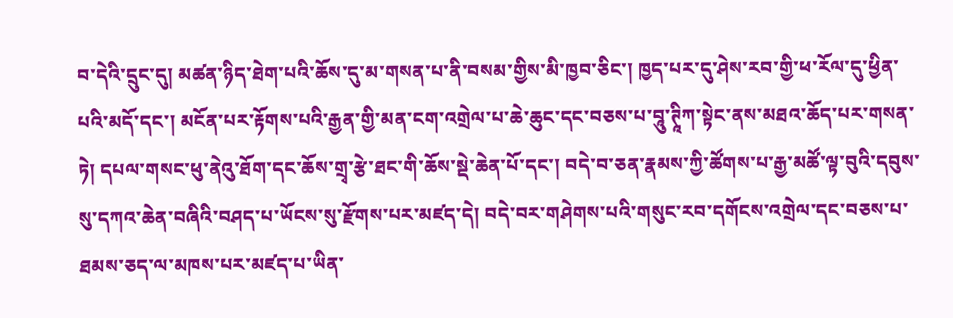བ་དེའི་དྲུང་དུ། མཚན་ཉིད་ཐེག་པའི་ཆོས་དུ་མ་གསན་པ་ནི་བསམ་གྱིས་མི་ཁྱབ་ཅིང་། ཁྱད་པར་དུ་ཤེས་རབ་གྱི་ཕ་རོལ་དུ་ཕྱིན་པའི་མདོ་དང་། མངོན་པར་རྟོགས་པའི་རྒྱན་གྱི་མན་ངག་འགྲེལ་པ་ཆེ་ཆུང་དང་བཅས་པ་བཱུ་ཊཱིཀ་སྟེང་ནས་མཐའ་ཆོད་པར་གསན་ཏེ། དཔལ་གསང་ཕུ་ནེའུ་ཐོག་དང་ཆོས་གྲྭ་རྩེ་ཐང་གི་ཆོས་སྡེ་ཆེན་པོ་དང་། བདེ་བ་ཅན་རྣམས་ཀྱི་ཚོགས་པ་རྒྱ་མཚོ་ལྟ་བུའི་དབུས་སུ་དཀའ་ཆེན་བཞིའི་བཤད་པ་ཡོངས་སུ་རྫོགས་པར་མཛད་དེ། བདེ་བར་གཤེགས་པའི་གསུང་རབ་དགོངས་འགྲེལ་དང་བཅས་པ་ཐམས་ཅད་ལ་མཁས་པར་མཛད་པ་ཡིན་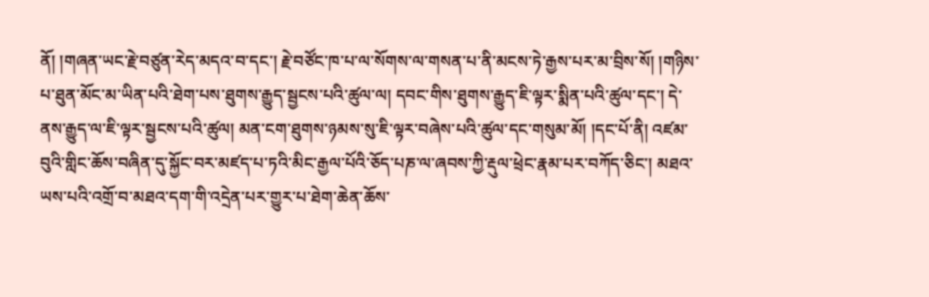ནོ། །གཞན་ཡང་རྗེ་བཙུན་རེད་མདའ་བ་དང་། རྗེ་བཙོང་ཁ་པ་ལ་སོགས་ལ་གསན་པ་ནི་མངས་ཏེ་རྒྱས་པར་མ་བྲིས་སོ། །གཉིས་པ་ཐུན་མོང་མ་ཡིན་པའི་ཐེག་པས་ཐུགས་རྒྱུད་སྦྱངས་པའི་ཚུལ་ལ། དབང་གིས་ཐུགས་རྒྱུད་ཇི་ལྟར་སྨིན་པའི་ཚུལ་དང་། དེ་ནས་རྒྱུད་ལ་ཇི་ལྟར་སྦྱངས་པའི་ཚུལ། མན་ངག་ཐུགས་ཉམས་སུ་ཇི་ལྟར་བཞེས་པའི་ཚུལ་དང་གསུམ་མོ། །དང་པོ་ནི། འཛམ་བུའི་གླིང་ཆོས་བཞིན་དུ་སྐྱོང་བར་མཛད་པ་ཏའི་མིང་རྒྱལ་པོའི་ཅོད་པཎ་ལ་ཞབས་ཀྱི་རྡུལ་ཕྲེང་རྣམ་པར་བཀོད་ཅིང་། མཐའ་ཡས་པའི་འགྲོ་བ་མཐའ་དག་གི་འདྲེན་པར་གྱུར་པ་ཐེག་ཆེན་ཆོས་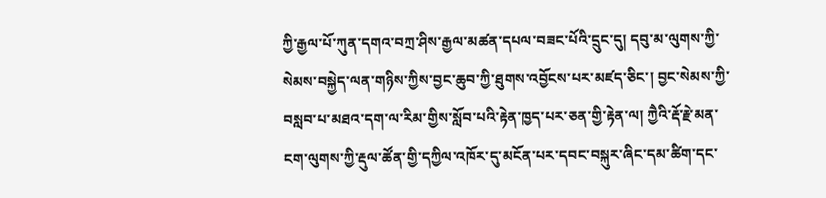ཀྱི་རྒྱལ་པོ་ཀུན་དགའ་བཀྲ་ཤིས་རྒྱལ་མཚན་དཔལ་བཟང་པོའི་དྲུང་དུ། དབུ་མ་ལུགས་ཀྱི་སེམས་བསྐྱེད་ལན་གཉིས་ཀྱིས་བྱང་ཆུབ་ཀྱི་ཐུགས་འབྱོངས་པར་མཛད་ཅིང་། བྱང་སེམས་ཀྱི་བསླབ་པ་མཐའ་དག་ལ་རིམ་གྱིས་སློབ་པའི་རྟེན་ཁྱད་པར་ཅན་གྱི་རྟེན་ལ། ཀྱཻའི་རྡོ་རྗེ་མན་ངག་ལུགས་ཀྱི་རྡུལ་ཚོན་གྱི་དཀྱིལ་འཁོར་དུ་མངོན་པར་དབང་བསྐུར་ཞིང་དམ་ཚིག་དང་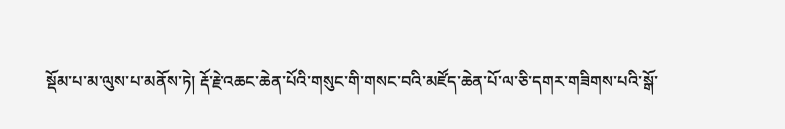སྡོམ་པ་མ་ལུས་པ་མནོས་ཏེ། རྡོ་རྗེ་འཆང་ཆེན་པོའི་གསུང་གི་གསང་བའི་མཛོད་ཆེན་པོ་ལ་ཅི་དགར་གཟིགས་པའི་སྒོ་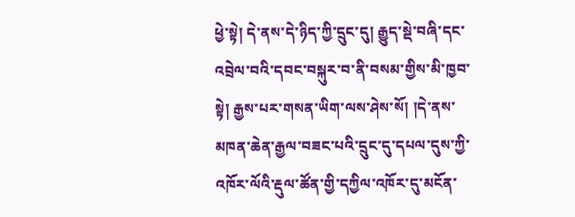ཕྱེ་སྟེ། དེ་ནས་དེ་ཉིད་ཀྱི་དྲུང་དུ། རྒྱུད་སྡེ་བཞི་དང་འབྲེལ་བའི་དབང་བསྐུར་བ་ནི་བསམ་གྱིས་མི་ཁྱབ་སྟེ། རྒྱས་པར་གསན་ཡིག་ལས་ཤེས་སོ། །དེ་ནས་མཁན་ཆེན་རྒྱལ་བཟང་པའི་དྲུང་དུ་དཔལ་དུས་ཀྱི་འཁོར་ལོའི་རྡུལ་ཚོན་གྱི་དཀྱིལ་འཁོར་དུ་མངོན་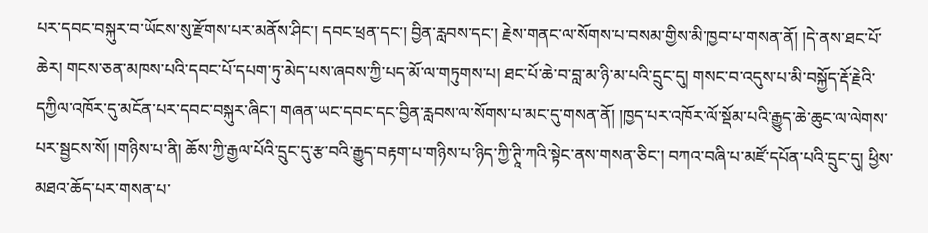པར་དབང་བསྐུར་བ་ཡོངས་སུ་རྫོགས་པར་མནོས་ཤིང་། དབང་ཕྲན་དང་། བྱིན་རླབས་དང་། རྗེས་གནང་ལ་སོགས་པ་བསམ་གྱིས་མི་ཁྱབ་པ་གསན་ནོ། །དེ་ནས་ཐང་པོ་ཆེར། གངས་ཅན་མཁས་པའི་དབང་པོ་དཔག་ཏུ་མེད་པས་ཞབས་ཀྱི་པད་མོ་ལ་གཏུགས་པ། ཐང་པོ་ཆེ་བ་བླ་མ་ཉི་མ་པའི་དྲུང་དུ། གསང་བ་འདུས་པ་མི་བསྐྱོད་རྡོ་རྗེའི་དཀྱིལ་འཁོར་དུ་མངོན་པར་དབང་བསྐུར་ཞིང་། གཞན་ཡང་དབང་དང་བྱིན་རླབས་ལ་སོགས་པ་མང་དུ་གསན་ནོ། །ཁྱད་པར་འཁོར་ལོ་སྡོམ་པའི་རྒྱུད་ཆེ་ཆུང་ལ་ལེགས་པར་སྦྱངས་སོ། །གཉིས་པ་ནི། ཆོས་ཀྱི་རྒྱལ་པོའི་དྲུང་དུ་རྩ་བའི་རྒྱུད་བརྟག་པ་གཉིས་པ་ཉིད་ཀྱི་ཊཱི་ཀའི་སྟེང་ནས་གསན་ཅིང་། བཀའ་བཞི་པ་མཛོ་དཔོན་པའི་དྲུང་དུ། ཕྱིས་མཐའ་ཆོད་པར་གསན་པ་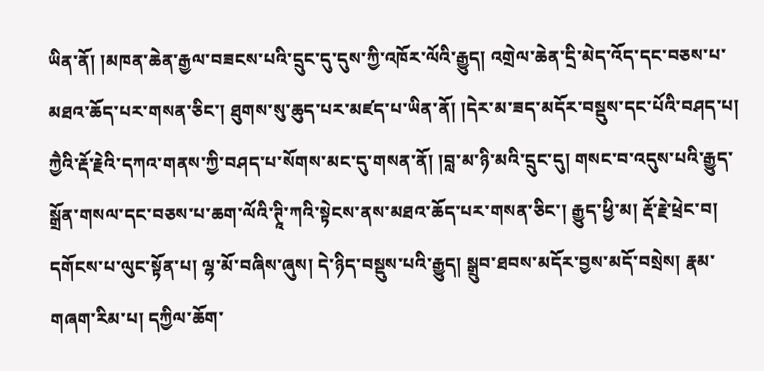ཡིན་ནོ། །མཁན་ཆེན་རྒྱལ་བཟངས་པའི་དྲུང་དུ་དུས་ཀྱི་འཁོར་ལོའི་རྒྱུད། འགྲེལ་ཆེན་དྲི་མེད་འོད་དང་བཅས་པ་མཐའ་ཆོད་པར་གསན་ཅིང་། ཐུགས་སུ་ཆུད་པར་མཛད་པ་ཡིན་ནོ། །དེར་མ་ཟད་མདོར་བསྡུས་དང་པོའི་བཤད་པ། ཀྱཻའི་རྡོ་རྗེའི་དཀའ་གནས་ཀྱི་བཤད་པ་སོགས་མང་དུ་གསན་ནོ། །བླ་མ་ཉི་མའི་དྲུང་དུ། གསང་བ་འདུས་པའི་རྒྱུད་སྒྲོན་གསལ་དང་བཅས་པ་ཆག་ལོའི་ཊཱི་ཀའི་སྟེངས་ནས་མཐའ་ཆོད་པར་གསན་ཅིང་། རྒྱུད་ཕྱི་མ། རྡོ་རྗེ་ཕྲེང་བ། དགོངས་པ་ལུང་སྟོན་པ། ལྷ་མོ་བཞིས་ཞུས། དེ་ཉིད་བསྡུས་པའི་རྒྱུད། སྒྲུབ་ཐབས་མདོར་བྱས་མདོ་བསྲེས། རྣམ་གཞག་རིམ་པ། དཀྱིལ་ཆོག་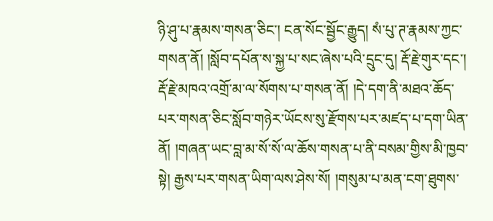ཉི་ཤུ་པ་རྣམས་གསན་ཅིང་། ངན་སོང་སྦྱོང་རྒྱུད། སཾ་པུ་ཊ་རྣམས་ཀྱང་གསན་ནོ། །སློབ་དཔོན་ས་སྐྱ་པ་སང་ཞེས་པའི་དྲུང་དུ། རྡོ་རྗེ་གུར་དང་། རྡོ་རྗེ་མཁའ་འགྲོ་མ་ལ་སོགས་པ་གསན་ནོ། །དེ་དག་ནི་མཐའ་ཆོད་པར་གསན་ཅིང་སློབ་གཉེར་ཡོངས་སུ་རྫོགས་པར་མཛད་པ་དག་ཡིན་ནོ། །གཞན་ཡང་བླ་མ་སོ་སོ་ལ་ཆོས་གསན་པ་ནི་བསམ་གྱིས་མི་ཁྱབ་སྟེ། རྒྱས་པར་གསན་ཡིག་ལས་ཤེས་སོ། །གསུམ་པ་མན་ངག་ཐུགས་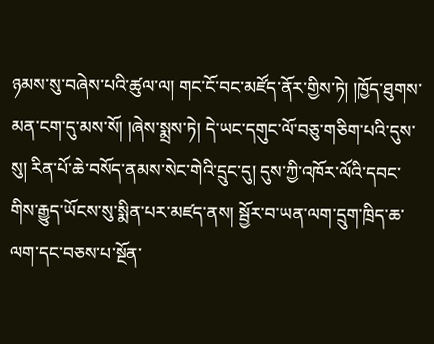ཉམས་སུ་བཞེས་པའི་ཚུལ་ལ། གང་ངོ་བང་མཛོད་ནོར་གྱིས་ཏེ། །ཁྱོད་ཐུགས་མན་ངག་དུ་མས་སོ། །ཞེས་སྨྲས་ཏེ། དེ་ཡང་དགུང་ལོ་བཅུ་གཅིག་པའི་དུས་སུ། རིན་པོ་ཆེ་བསོད་ནམས་སེང་གེའི་དྲུང་དུ། དུས་ཀྱི་འཁོར་ལོའི་དབང་གིས་རྒྱུད་ཡོངས་སུ་སྨིན་པར་མཛད་ནས། སྦྱོར་བ་ཡན་ལག་དྲུག་ཁྲིད་ཆ་ལག་དང་བཅས་པ་སྔོན་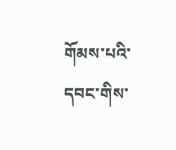གོམས་པའི་དབང་གིས་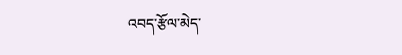འབད་རྩོལ་མེད་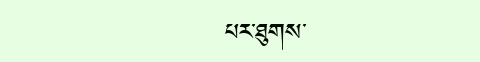པར་ཐུགས་